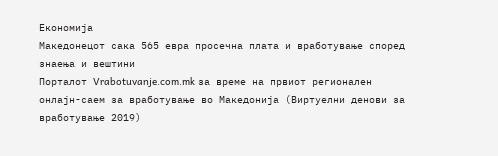Економија
Македонецот сака 565 евра просечна плата и вработување според знаења и вештини
Порталот Vrabotuvanje.com.mk за време на првиот регионален онлајн-саем за вработување во Македонија (Виртуелни денови за вработување 2019)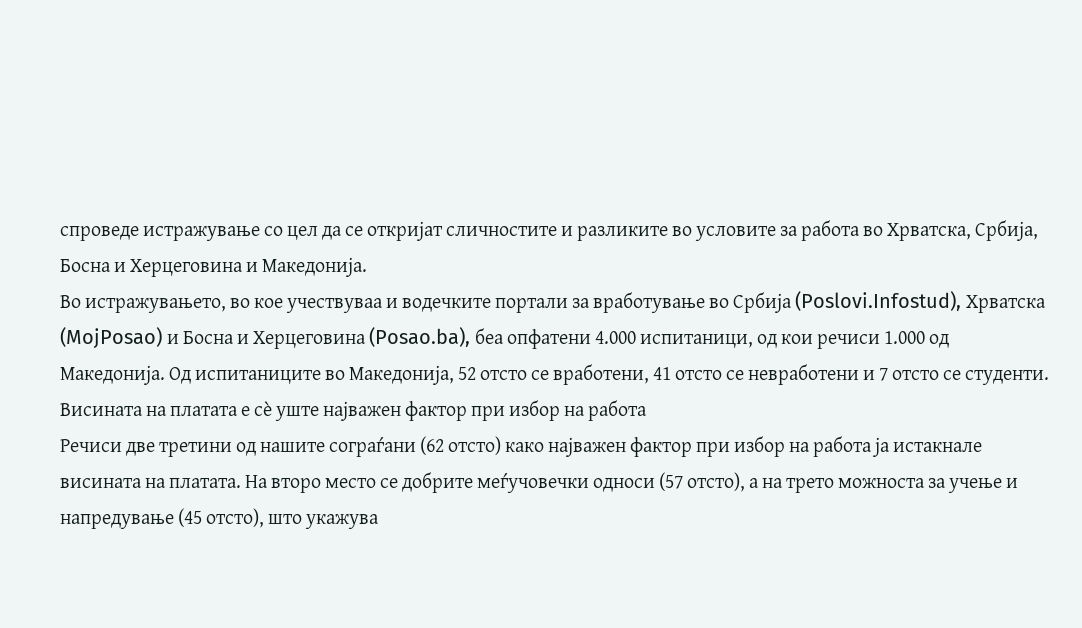спроведе истражување со цел да се откријат сличностите и разликите во условите за работа во Хрватска, Србија, Босна и Херцеговина и Македонија.
Во истражувањето, во кое учествуваа и водечките портали за вработување во Србија (Poslovi.Infostud), Хрватска (MojPosao) и Босна и Херцеговина (Posao.ba), беа опфатени 4.000 испитаници, од кои речиси 1.000 од Македонија. Од испитаниците во Македонија, 52 отсто се вработени, 41 отсто се невработени и 7 отсто се студенти.
Висината на платата е сѐ уште најважен фактор при избор на работа
Речиси две третини од нашите сограѓани (62 отсто) како најважен фактор при избор на работа ја истакнале висината на платата. На второ место се добрите меѓучовечки односи (57 отсто), а на трето можноста за учење и напредување (45 отсто), што укажува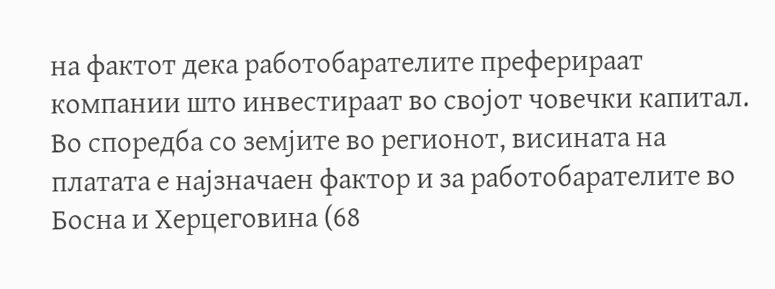на фактот дека работобарателите преферираат компании што инвестираат во својот човечки капитал.
Во споредба со земјите во регионот, висината на платата е најзначаен фактор и за работобарателите во Босна и Херцеговина (68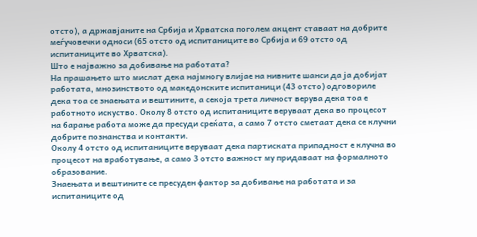отсто), а државјаните на Србија и Хрватска поголем акцент ставаат на добрите меѓучовечки односи (65 отсто од испитаниците во Србија и 69 отсто од испитаниците во Хрватска).
Што е најважно за добивање на работата?
На прашањето што мислат дека најмногу влијае на нивните шанси да ја добијат работата, мнозинството од македонските испитаници (43 отсто) одговориле дека тоа се знаењата и вештините, а секоја трета личност верува дека тоа е работното искуство. Околу 8 отсто од испитаниците веруваат дека во процесот на барање работа може да пресуди среќата, а само 7 отсто сметаат дека се клучни добрите познанства и контакти.
Околу 4 отсто од испитаниците веруваат дека партиската припадност е клучна во процесот на вработување, а само 3 отсто важност му придаваат на формалното образование.
Знаењата и вештините се пресуден фактор за добивање на работата и за испитаниците од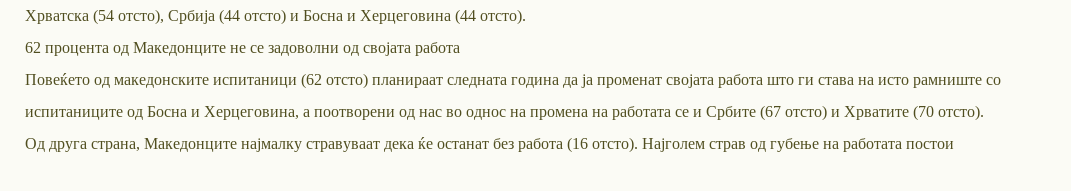Хрватска (54 отсто), Србија (44 отсто) и Босна и Херцеговина (44 отсто).
62 процента од Македонците не се задоволни од својата работа
Повеќето од македонските испитаници (62 отсто) планираат следната година да ја променат својата работа што ги става на исто рамниште со испитаниците од Босна и Херцеговина, а поотворени од нас во однос на промена на работата се и Србите (67 отсто) и Хрватите (70 отсто).
Од друга страна, Македонците најмалку стравуваат дека ќе останат без работа (16 отсто). Најголем страв од губење на работата постои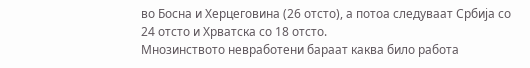во Босна и Херцеговина (26 отсто), а потоа следуваат Србија со 24 отсто и Хрватска со 18 отсто.
Мнозинството невработени бараат каква било работа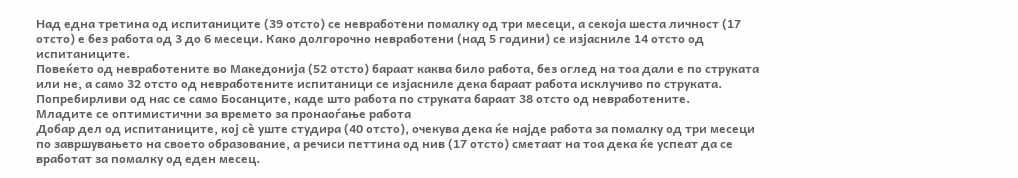Над една третина од испитаниците (39 отсто) се невработени помалку од три месеци, а секоја шеста личност (17 отсто) е без работа од 3 до 6 месеци. Како долгорочно невработени (над 5 години) се изјасниле 14 отсто од испитаниците.
Повеќето од невработените во Македонија (52 отсто) бараат каква било работа, без оглед на тоа дали е по струката или не, а само 32 отсто од невработените испитаници се изјасниле дека бараат работа исклучиво по струката. Попребирливи од нас се само Босанците, каде што работа по струката бараат 38 отсто од невработените.
Младите се оптимистични за времето за пронаоѓање работа
Добар дел од испитаниците, кој сѐ уште студира (40 отсто), очекува дека ќе најде работа за помалку од три месеци по завршувањето на своето образование, а речиси петтина од нив (17 отсто) сметаат на тоа дека ќе успеат да се вработат за помалку од еден месец.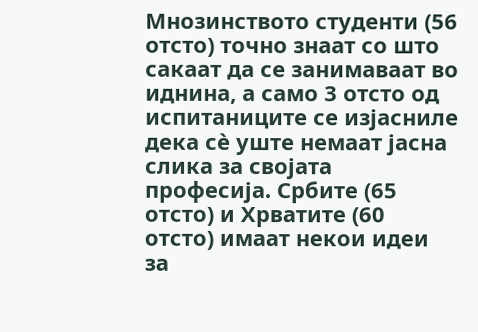Мнозинството студенти (56 отсто) точно знаат со што сакаат да се занимаваат во иднина, а само 3 отсто од испитаниците се изјасниле дека сѐ уште немаат јасна слика за својата професија. Србите (65 отсто) и Хрватите (60 отсто) имаат некои идеи за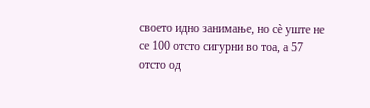своето идно занимање, но сѐ уште не се 100 отсто сигурни во тоа, а 57 отсто од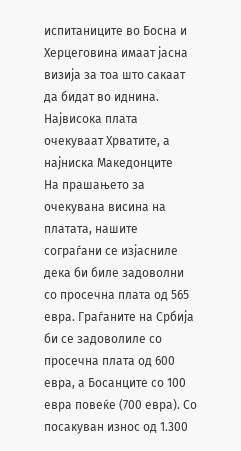испитаниците во Босна и Херцеговина имаат јасна визија за тоа што сакаат да бидат во иднина.
Највисока плата очекуваат Хрватите, а најниска Македонците
На прашањето за очекувана висина на платата, нашите сограѓани се изјасниле дека би биле задоволни со просечна плата од 565 евра. Граѓаните на Србија би се задоволиле со просечна плата од 600 евра, а Босанците со 100 евра повеќе (700 евра). Со посакуван износ од 1.300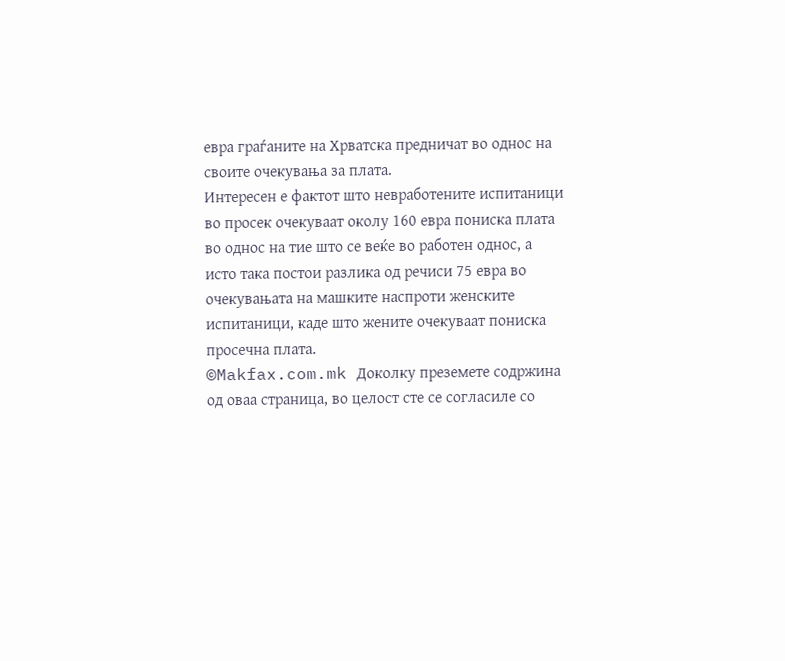евра граѓаните на Хрватска предничат во однос на своите очекувања за плата.
Интересен е фактот што невработените испитаници во просек очекуваат околу 160 евра пониска плата во однос на тие што се веќе во работен однос, а исто така постои разлика од речиси 75 евра во очекувањата на машките наспроти женските испитаници, каде што жените очекуваат пониска просечна плата.
©Makfax.com.mk Доколку преземете содржина од оваа страница, во целост сте се согласиле со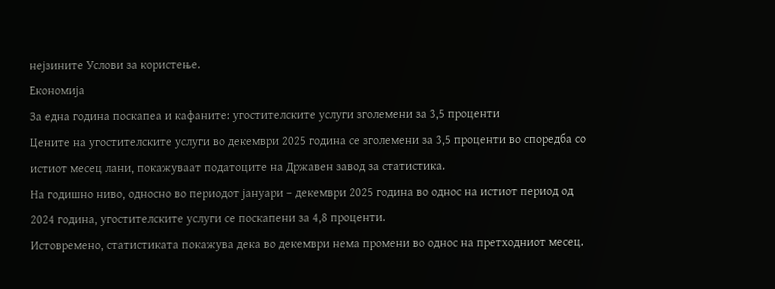нејзините Услови за користење.
Економија
За една година поскапеа и кафаните: угостителските услуги зголемени за 3,5 проценти
Цените на угостителските услуги во декември 2025 година се зголемени за 3,5 проценти во споредба со истиот месец лани, покажуваат податоците на Државен завод за статистика.
На годишно ниво, односно во периодот јануари – декември 2025 година во однос на истиот период од 2024 година, угостителските услуги се поскапени за 4,8 проценти.
Истовремено, статистиката покажува дека во декември нема промени во однос на претходниот месец.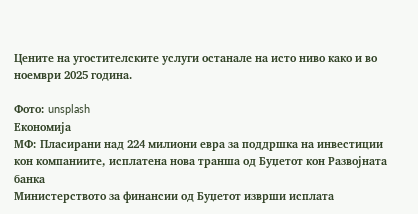Цените на угостителските услуги останале на исто ниво како и во ноември 2025 година.

Фото: unsplash
Економија
МФ: Пласирани над 224 милиони евра за поддршка на инвестиции кон компаниите, исплатена нова транша од Буџетот кон Развојната банка
Министерството за финансии од Буџетот изврши исплата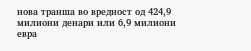нова транша во вредност од 424,9 милиони денари или 6,9 милиони евра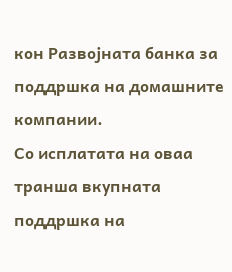кон Развојната банка за поддршка на домашните компании.
Со исплатата на оваа транша вкупната поддршка на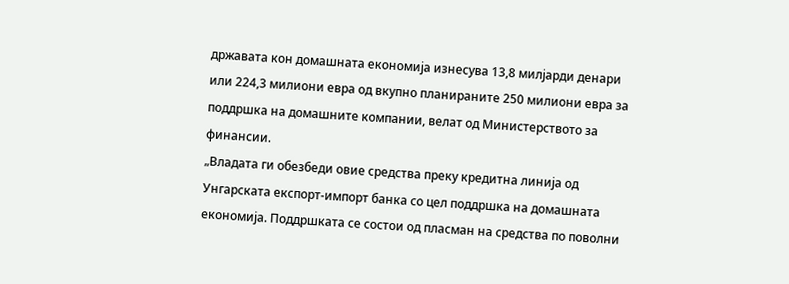државата кон домашната економија изнесува 13,8 милјарди денари или 224,3 милиони евра од вкупно планираните 250 милиони евра за поддршка на домашните компании, велат од Министерството за финансии.
„Владата ги обезбеди овие средства преку кредитна линија од Унгарската експорт-импорт банка со цел поддршка на домашната економија. Поддршката се состои од пласман на средства по поволни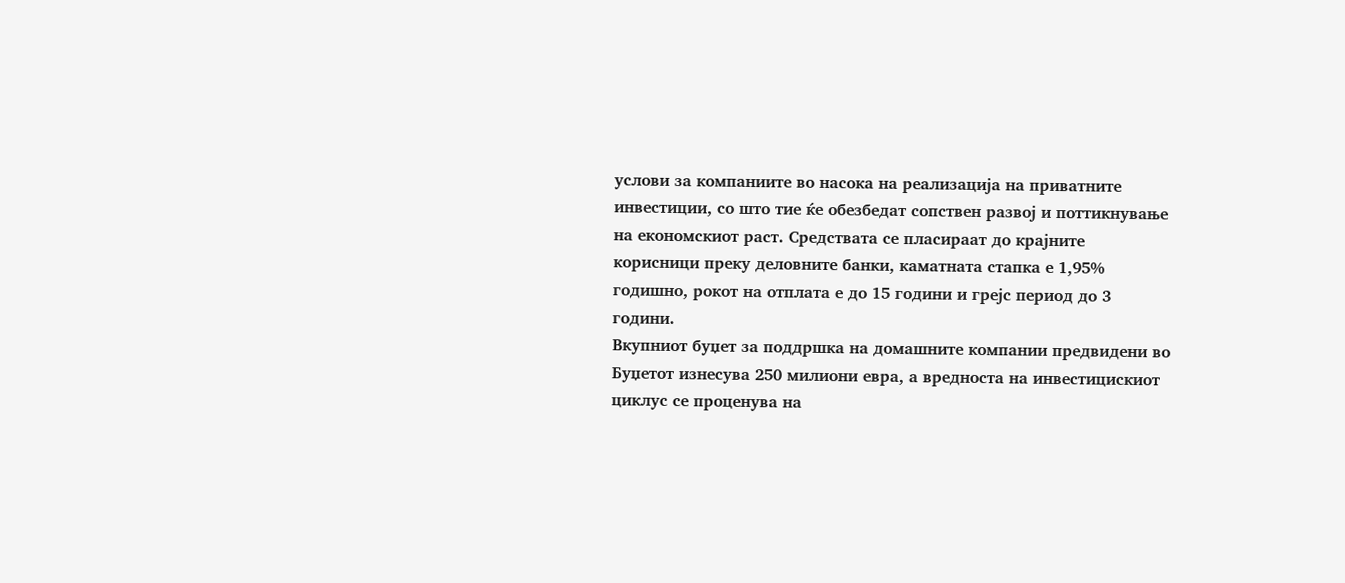услови за компаниите во насока на реализација на приватните инвестиции, со што тие ќе обезбедат сопствен развој и поттикнување на економскиот раст. Средствата се пласираат до крајните корисници преку деловните банки, каматната стапка е 1,95% годишно, рокот на отплата е до 15 години и грејс период до 3 години.
Вкупниот буџет за поддршка на домашните компании предвидени во Буџетот изнесува 250 милиони евра, а вредноста на инвестицискиот циклус се проценува на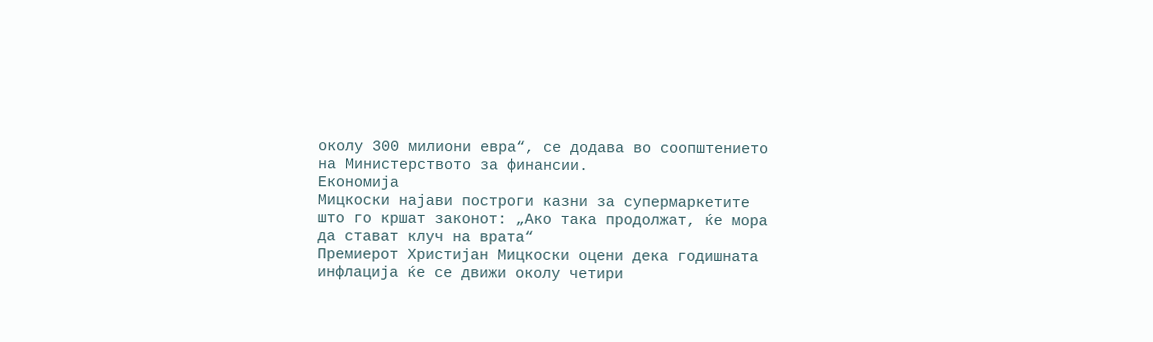околу 300 милиони евра“, се додава во соопштението на Министерството за финансии.
Економија
Мицкоски најави построги казни за супермаркетите што го кршат законот: „Ако така продолжат, ќе мора да стават клуч на врата“
Премиерот Христијан Мицкоски оцени дека годишната инфлација ќе се движи околу четири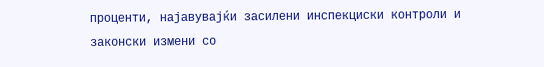проценти, најавувајќи засилени инспекциски контроли и законски измени со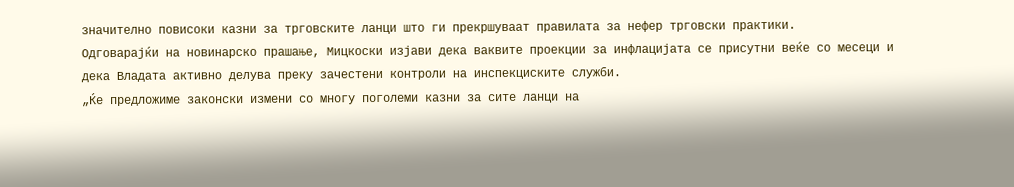значително повисоки казни за трговските ланци што ги прекршуваат правилата за нефер трговски практики.
Одговарајќи на новинарско прашање, Мицкоски изјави дека ваквите проекции за инфлацијата се присутни веќе со месеци и дека Владата активно делува преку зачестени контроли на инспекциските служби.
„Ќе предложиме законски измени со многу поголеми казни за сите ланци на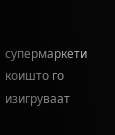супермаркети коишто го изигруваат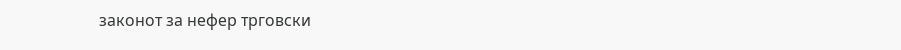законот за нефер трговски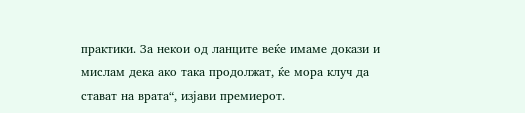практики. За некои од ланците веќе имаме докази и мислам дека ако така продолжат, ќе мора клуч да стават на врата“, изјави премиерот.